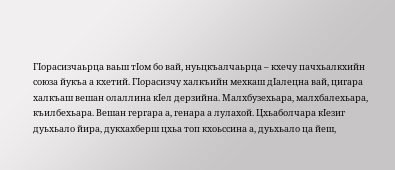Гӏорасизчаьрца ваьш тӏом бо вай, нуьцкъалчаьрца – кхечу пачхьалкхийн союза йукъа а кхетий. Гӏорасизчу халкъийн мехкаш дӏалецна вай, цигара халкъаш вешан олаллина кӏел дерзийна. Малхбузехьара, малхбалехьара, къилбехьара. Вешан гергара а, генара а лулахой. Цхьаболчара кӏезиг дуьхьало йира, дукхахберш цхьа топ кхоьссина а, дуьхьало ца йеш,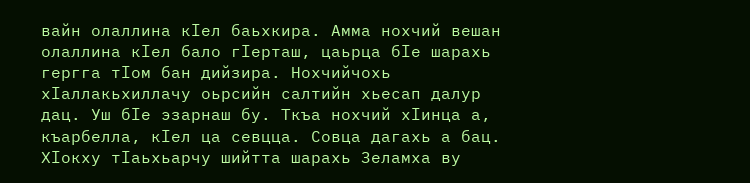вайн олаллина кӏел баьхкира. Амма нохчий вешан олаллина кӏел бало гӏерташ, цаьрца бӏе шарахь гергга тӏом бан дийзира. Нохчийчохь хӏаллакьхиллачу оьрсийн салтийн хьесап далур дац. Уш бӏе эзарнаш бу. Ткъа нохчий хӏинца а, къарбелла, кӏел ца севцца. Совца дагахь а бац. Хӏокху тӏаьхьарчу шийтта шарахь Зеламха ву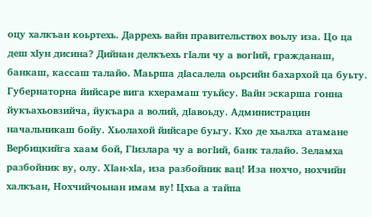оцу халкъан коьртехь. Даррехь вайн правительствох воьлу иза. Цо ца деш хӏун дисина? Дийнан делкъехь гӏали чу а вогӏий, гражданаш, банкаш, кассаш талайо. Маьрша дӏасалела оьрсийн бахархой ца буьту. Губернаторна йийсаре вига кхерамаш туьйсу. Вайн эскарша гонна йукъахьовзийча, йукъара а волий, дӏавоьду. Администрацин начальникаш бойу. Хьолахой йийсаре буьгу. Кхо де хьалха атамане Вербицкийга хаам бой, Гӏизлара чу а вогӏий, банк талайо. Зеламха разбойник ву, олу. Хӏан-хӏа, иза разбойник вац! Иза нохчо, нохчийн халкъан, Нохчийчоьнан имам ву! Цхьа а тайпа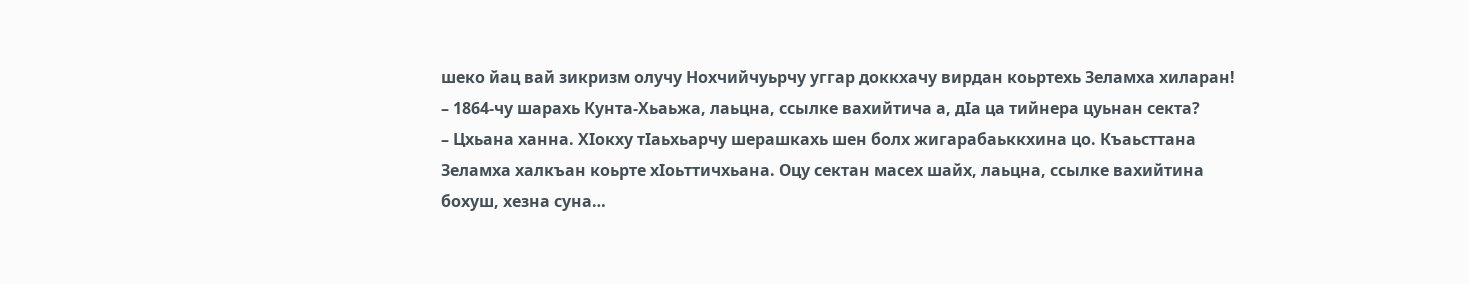шеко йац вай зикризм олучу Нохчийчуьрчу уггар доккхачу вирдан коьртехь Зеламха хиларан!
– 1864-чу шарахь Кунта-Хьаьжа, лаьцна, ссылке вахийтича а, дӏа ца тийнера цуьнан секта?
– Цхьана ханна. Хӏокху тӏаьхьарчу шерашкахь шен болх жигарабаьккхина цо. Къаьсттана Зеламха халкъан коьрте хӏоьттичхьана. Оцу сектан масех шайх, лаьцна, ссылке вахийтина бохуш, хезна суна…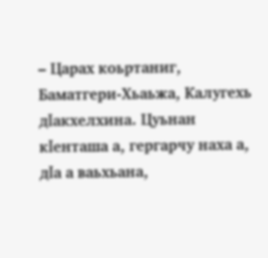– Царах коьртаниг, Баматгери-Хьаьжа, Калугехь дӏакхелхина. Цуьнан кӏенташа а, гергарчу наха а, дӏа а ваьхьана,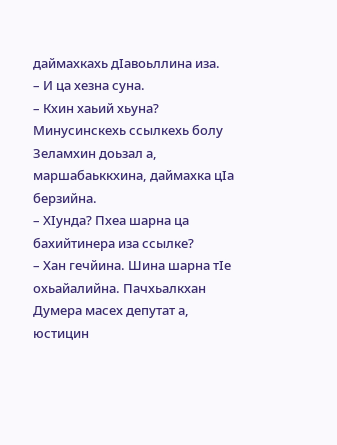даймахкахь дӏавоьллина иза.
– И ца хезна суна.
– Кхин хаьий хьуна? Минусинскехь ссылкехь болу Зеламхин доьзал а, маршабаьккхина, даймахка цӏа берзийна.
– Хӏунда? Пхеа шарна ца бахийтинера иза ссылке?
– Хан гечйина. Шина шарна тӏе охьайалийна. Пачхьалкхан Думера масех депутат а, юстицин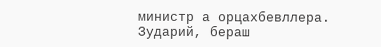министр а орцахбевллера. Зударий, бераш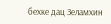бехке дац Зеламхин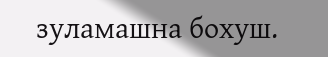зуламашна бохуш.